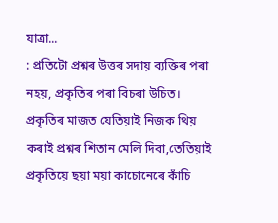যাত্ৰা...
: প্ৰতিটো প্ৰশ্নৰ উত্তৰ সদায় ব্যক্তিৰ পৰা নহয়, প্ৰকৃতিৰ পৰা বিচৰা উচিত। প্ৰকৃতিৰ মাজত যেতিয়াই নিজক থিয় কৰাই প্ৰশ্নৰ শিতান মেলি দিবা,তেতিয়াই প্ৰকৃতিয়ে ছয়া ময়া কাচোনেৰে কাঁচি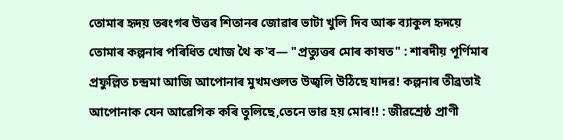তোমাৰ হৃদয় তৰংগৰ উত্তৰ শিতানৰ জোৱাৰ ভাটা খুলি দিব আৰু ব্যাকুল হৃদয়ে তোমাৰ কল্পনাৰ পৰিধিত খোজ থৈ ক'ব— "প্ৰত্যুত্তৰ মোৰ কাষত" : শাৰদীয় পূৰ্ণিমাৰ প্ৰফুল্লিত চন্দ্ৰমা আজি আপোনাৰ মুখমণ্ডলত উজ্বলি উঠিছে যাদৱ! কল্পনাৰ তীব্ৰতাই আপোনাক যেন আৱেগিক কৰি তুলিছে,তেনে ভাৱ হয় মোৰ!! : জীৱশ্ৰেষ্ঠ প্ৰাণী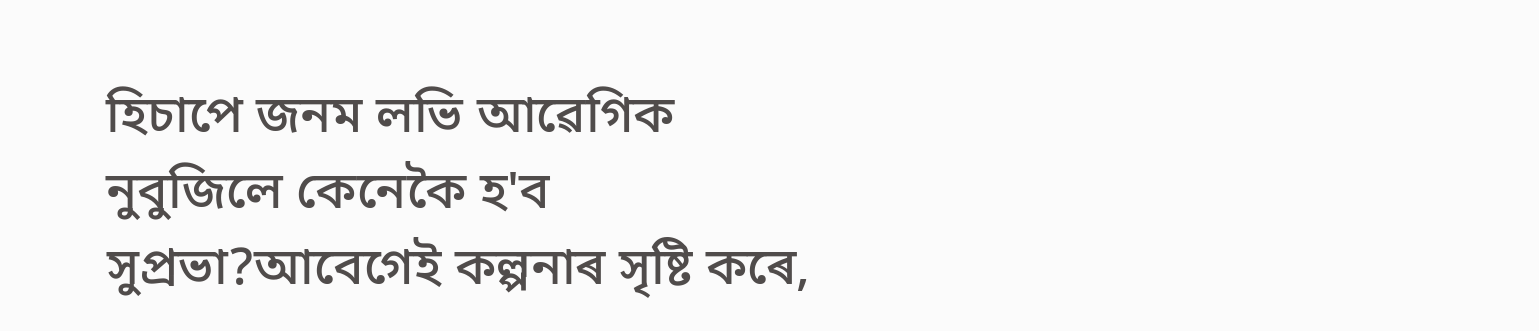হিচাপে জনম লভি আৱেগিক নুবুজিলে কেনেকৈ হ'ব সুপ্ৰভা?আবেগেই কল্পনাৰ সৃষ্টি কৰে,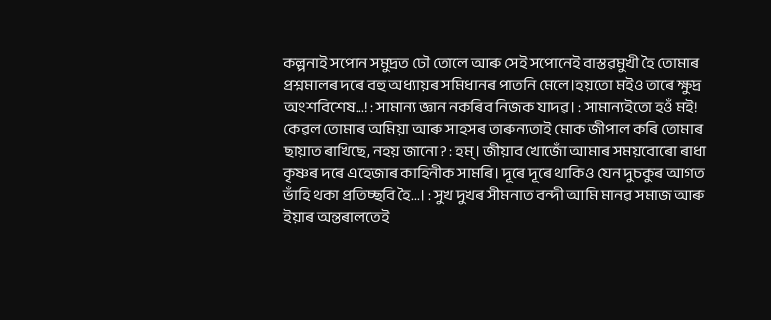কল্পনাই সপোন সমুদ্ৰত ঢৌ তোলে আৰু সেই সপোনেই বাস্তৱমুখী হৈ তোমাৰ প্ৰশ্নমালৰ দৰে বহু অধ্যায়ৰ সমিধানৰ পাতনি মেলে।হয়তো মইও তাৰে ক্ষুদ্ৰ অংশবিশেষ...! : সামান্য জ্ঞান নকৰিব নিজক যাদৱ। : সামান্যইতো হওঁ মই! কেৱল তোমাৰ অমিয়া আৰু সাহসৰ তাৰুন্যতাই মোক জীপাল কৰি তোমাৰ ছায়াত ৰাখিছে, নহয় জানো? : হম্। জীয়াব খোজোঁ আমাৰ সময়বোৰো ৰাধা কৃষ্ণৰ দৰে এহেজাৰ কাহিনীক সামৰি। দূৰে দূৰে থাকিও যেন দুচকুৰ আগত ভাঁহি থকা প্ৰতিচ্ছবি হৈ...। : সুখ দুখৰ সীমনাত বন্দী আমি মানৱ সমাজ আৰু ইয়াৰ অন্তৰালতেই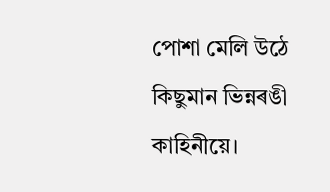পোশা মেলি উঠে কিছুমান ভিন্নৰঙী কাহিনীয়ে।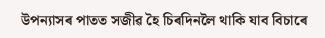উপন্যাসৰ পাতত সজীৱ হৈ চিৰদিনলৈ থাকি যাব বিচাৰে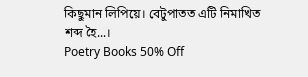কিছুমান লিপিয়ে। বেটুপাতত এটি নিমাখিত শব্দ হৈ...।
Poetry Books 50% Off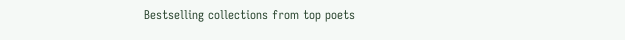Bestselling collections from top poets